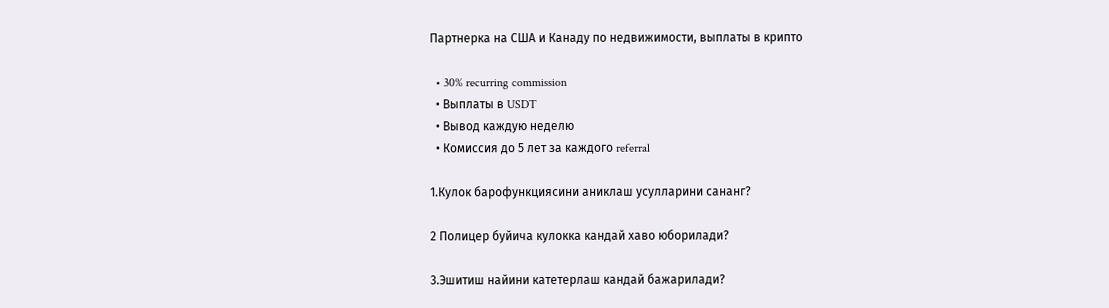Партнерка на США и Канаду по недвижимости, выплаты в крипто

  • 30% recurring commission
  • Выплаты в USDT
  • Вывод каждую неделю
  • Комиссия до 5 лет за каждого referral

1.Кулок барофункциясини аниклаш усулларини сананг?

2 Полицер буйича кулокка кандай хаво юборилади?

3.Эшитиш найини катетерлаш кандай бажарилади?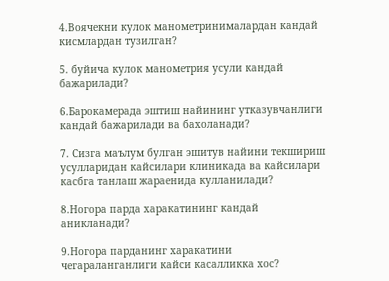4.Воячекни кулок манометринималардан кандай кисмлардан тузилган?

5. буйича кулок манометрия усули кандай бажарилади?

6.Барокамерада эштиш найининг утказувчанлиги кандай бажарилади ва бахоланади?

7. Сизга маълум булган эшитув найини текшириш усулларидан кайсилари клиникада ва кайсилари касбга танлаш жараенида кулланилади?

8.Ногора парда харакатининг кандай аникланади?

9.Ногора парданинг харакатини чегараланганлиги кайси касалликка хос?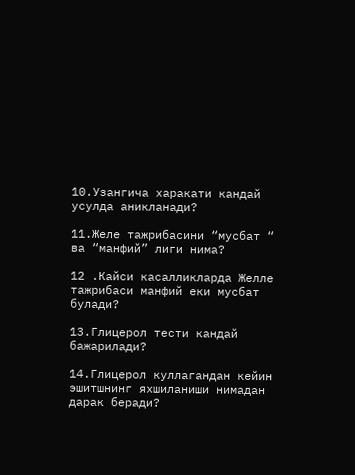10.Узангича харакати кандай усулда аникланади?

11.Желе тажрибасини “мусбат “ ва “манфий” лиги нима?

12 .Кайси касалликларда Желле тажрибаси манфий еки мусбат булади?

13.Глицерол тести кандай бажарилади?

14.Глицерол куллагандан кейин эшитшнинг яхшиланиши нимадан дарак беради?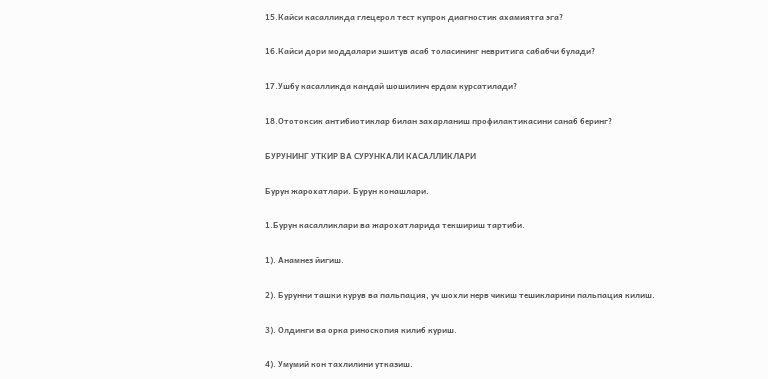15.Кайси касалликда глецерол тест купрок диагностик ахамиятга эга?

16.Кайси дори моддалари эшитув асаб толасининг невритига сабабчи булади?

17.Ушбу касалликда кандай шошилинч ердам курсатилади?

18.Ототоксик антибиотиклар билан захарланиш профилактикасини санаб беринг?

БУРУНИНГ УТКИР ВА СУРУНКАЛИ КАСАЛЛИКЛАРИ

Бурун жарохатлари. Бурун конашлари.

1.Бурун касалликлари ва жарохатларида текшириш тартиби.

1). Анамнез йигиш.

2). Бурунни ташки курув ва пальпация, уч шохли нерв чикиш тешикларини пальпация килиш.

3). Олдинги ва орка риноскопия килиб куриш.

4). Умумий кон тахлилини утказиш.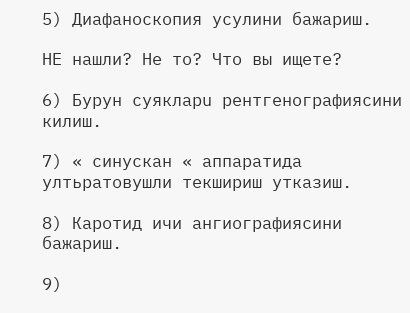5) Диафаноскопия усулини бажариш.

НЕ нашли? Не то? Что вы ищете?

6) Бурун суякларu рентгенографиясини килиш.

7) « синускан « аппаратида ултьратовушли текшириш утказиш.

8) Каротид ичи ангиографиясини бажариш.

9)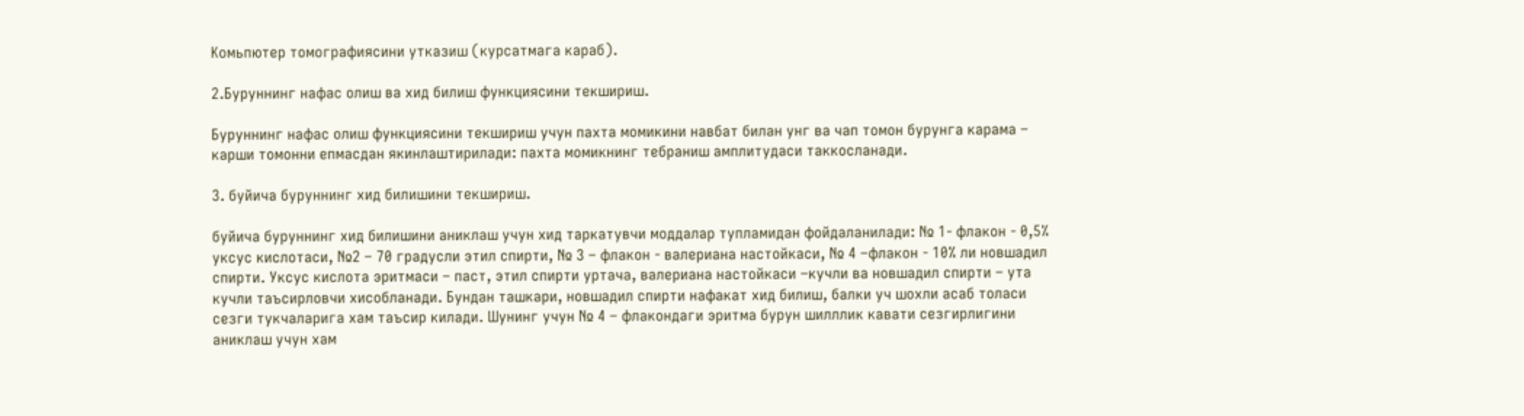Комьпютер томографиясини утказиш (курсатмага караб).

2.Буруннинг нафас олиш ва хид билиш функциясини текшириш.

Буруннинг нафас олиш функциясини текшириш учун пахта момикини навбат билан унг ва чап томон бурунга карама – карши томонни епмасдан якинлаштирилади: пахта момикнинг тебраниш амплитудаси таккосланади.

3. буйича буруннинг хид билишини текшириш.

буйича буруннинг хид билишини аниклаш учун хид таркатувчи моддалар тупламидан фойдаланилади: № 1- флакон - 0,5% уксус кислотаси, №2 – 70 градусли этил спирти, № 3 – флакон - валериана настойкаси, № 4 –флакон - 10% ли новшадил спирти. Уксус кислота эритмаси – паст, этил спирти уртача, валериана настойкаси –кучли ва новшадил спирти – ута кучли таъсирловчи хисобланади. Бундан ташкари, новшадил спирти нафакат хид билиш, балки уч шохли асаб толаси сезги тукчаларига хам таъсир килади. Шунинг учун № 4 – флакондаги эритма бурун шилллик кавати сезгирлигини аниклаш учун хам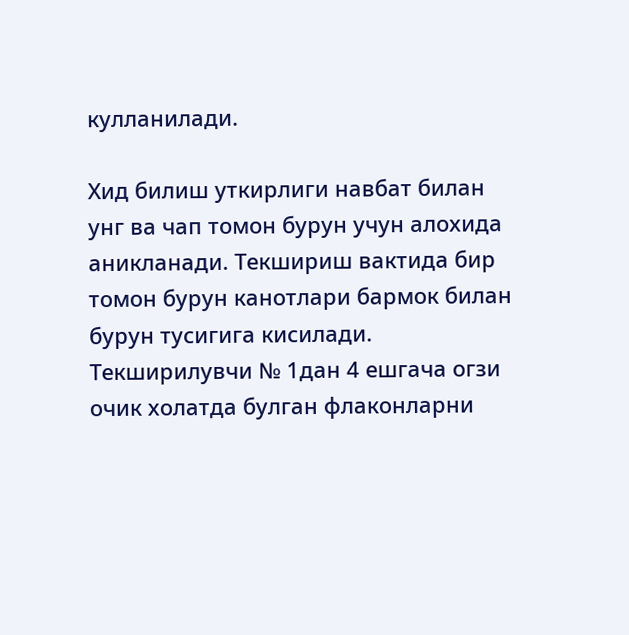кулланилади.

Хид билиш уткирлиги навбат билан унг ва чап томон бурун учун алохида аникланади. Текшириш вактида бир томон бурун канотлари бармок билан бурун тусигига кисилади. Текширилувчи № 1дан 4 ешгача огзи очик холатда булган флаконларни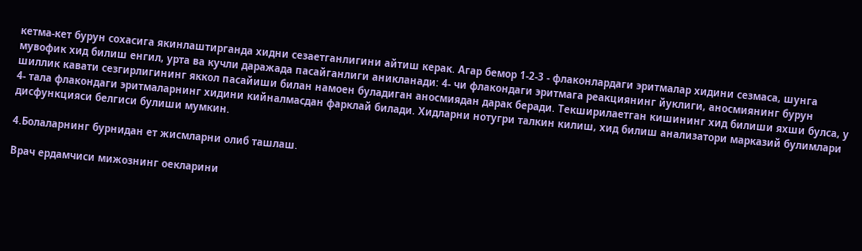кетма-кет бурун сохасига якинлаштирганда хидни сезаетганлигини айтиш керак. Агар бемор 1-2-3 - флаконлардаги эритмалар хидини сезмаса, шунга мувофик хид билиш енгил, урта ва кучли даражада пасайганлиги аникланади: 4- чи флакондаги эритмага реакциянинг йуклиги, аносмиянинг бурун шиллик кавати сезгирлигининг яккол пасайиши билан намоен буладиган аносмиядан дарак беради. Текширилаетган кишининг хид билиши яхши булса, у 4- тала флакондаги эритмаларнинг хидини кийналмасдан фарклай билади. Хидларни нотугри талкин килиш, хид билиш анализатори марказий булимлари дисфункцияси белгиси булиши мумкин.

4.Болаларнинг бурнидан ет жисмларни олиб ташлаш.

Врач ердамчиси мижознинг оекларини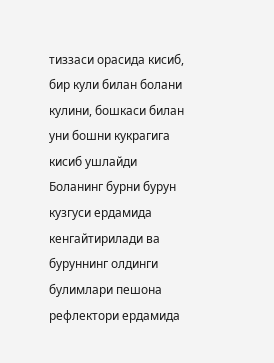тиззаси орасида кисиб, бир кули билан болани кулини, бошкаси билан уни бошни кукрагига кисиб ушлайди Боланинг бурни бурун кузгуси ердамида кенгайтирилади ва буруннинг олдинги булимлари пешона рефлектори ердамида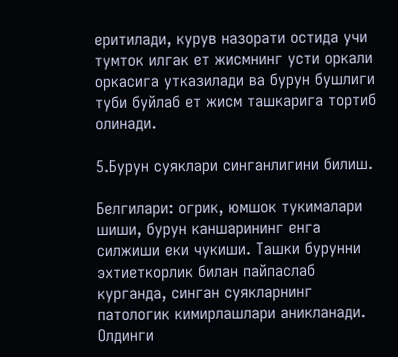еритилади, курув назорати остида учи тумток илгак ет жисмнинг усти оркали оркасига утказилади ва бурун бушлиги туби буйлаб ет жисм ташкарига тортиб олинади.

5.Бурун суяклари синганлигини билиш.

Белгилари: огрик, юмшок тукималари шиши, бурун каншарининг енга силжиши еки чукиши. Ташки бурунни эхтиеткорлик билан пайпаслаб курганда, синган суякларнинг патологик кимирлашлари аникланади. Олдинги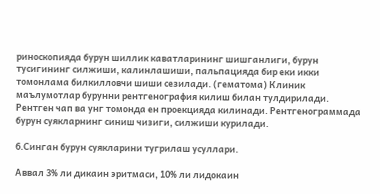риноскопияда бурун шиллик каватларининг шишганлиги, бурун тусигининг силжиши, калинлашиши, пальпацияда бир еки икки томонлама билкилловчи шиши сезилади. (гематома) Клиник маълумотлар бурунни рентгенография килиш билан тулдирилади. Рентген чап ва унг томонда ен проекцияда килинади. Рентгенограммада бурун суякларнинг синиш чизиги, силжиши курилади.

6.Синган бурун суякларини тугрилаш усуллари.

Аввал 3% ли дикаин эритмаси, 10% ли лидокаин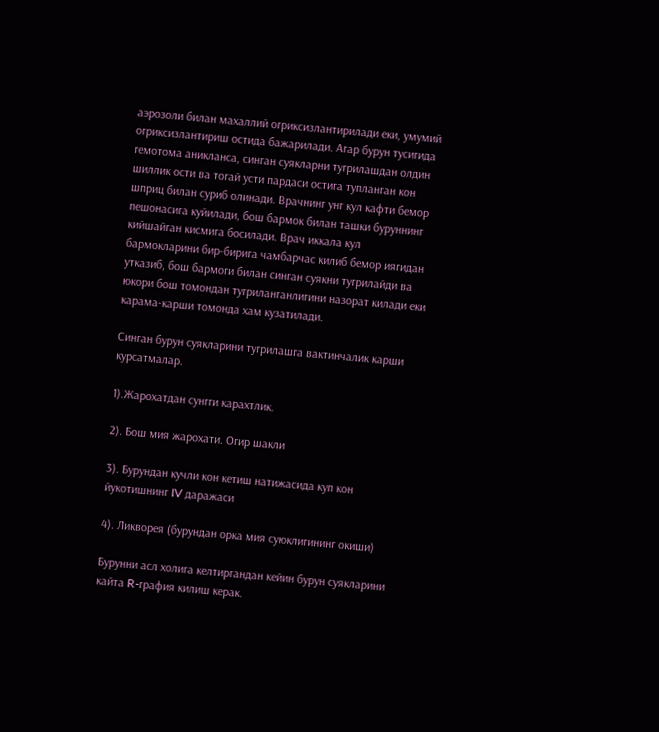аэрозоли билан махаллий огриксизлантирилади еки, умумий огриксизлантириш остида бажарилади. Агар бурун тусигида гемотома аникланса, синган суякларни тугрилашдан олдин шиллик ости ва тогай усти пардаси остига тупланган кон шприц билан суриб олинади. Врачнинг унг кул кафти бемор пешонасига куйилади, бош бармок билан ташки буруннинг кийшайган кисмига босилади. Врач иккала кул бармокларини бир-бирига чамбарчас килиб бемор иягидан утказиб, бош бармоги билан синган суякни тугрилайди ва юкори бош томондан тугриланганлигини назорат килади еки карама-карши томонда хам кузатилади.

Синган бурун суякларини тугрилашга вактинчалик карши курсатмалар.

1).Жарохатдан сунгги карахтлик.

2). Бош мия жарохати. Огир шакли

3). Бурундан кучли кон кетиш натижасида куп кон йукотишнинг IV даражаси

4). Ликворея (бурундан орка мия суюклигининг окиши)

Бурунни асл холига келтиргандан кейин бурун суякларини кайта R-графия килиш керак.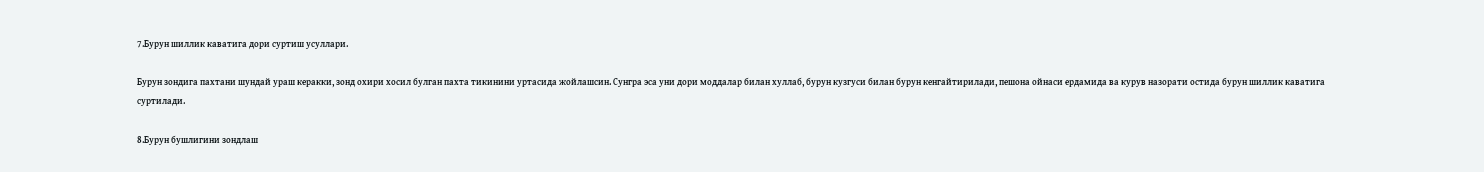7.Бурун шиллик каватига дори суртиш усуллари.

Бурун зондига пахтани шундай ураш керакки, зонд охири хосил булган пахта тикинини уртасида жойлашсин. Сунгра эса уни дори моддалар билан хуллаб, бурун кузгуси билан бурун кенгайтирилади, пешона ойнаси ердамида ва курув назорати остида бурун шиллик каватига суртилади.

8.Бурун бушлигини зондлаш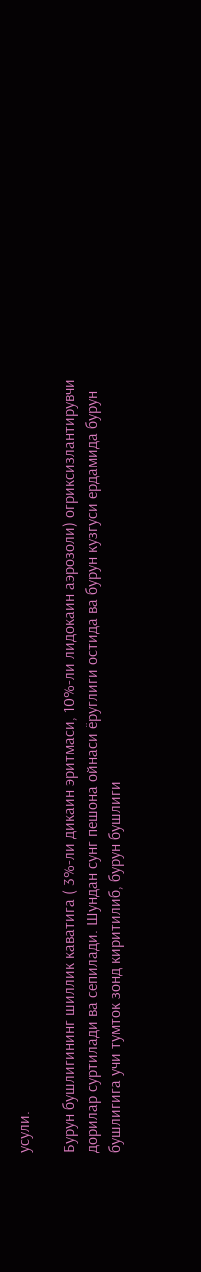усули.

Бурун бушлигининг шиллик каватига ( 3%-ли дикаин эритмаси, 10%-ли лидокаин аэрозоли) огриксизлантирувчи дорилар суртилади ва сепилади. Шундан сунг пешона ойнаси ёруглиги остида ва бурун кузгуси ердамида бурун бушлигига учи тумток зонд киритилиб, бурун бушлиги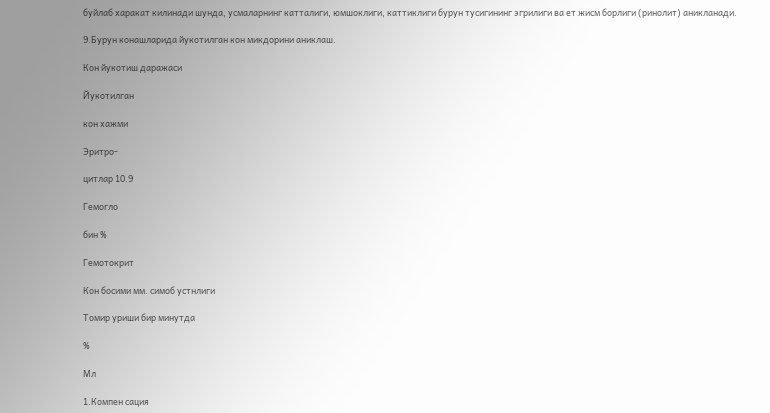буйлаб харакат килинади шунда, усмаларнинг катталиги, юмшоклиги, каттиклиги бурун тусигининг эгрилиги ва ет жисм борлиги (ринолит) аникланади.

9.Бурун конашларида йукотилган кон микдорини аниклаш.

Кон йукотиш даражаси

Йукотилган

кон хажми

Эритро-

цитлар 10.9

Гемогло

бин %

Гемотокрит

Кон босими мм. симоб устнлиги

Томир уриши бир минутда

%

Мл

1.Компен сация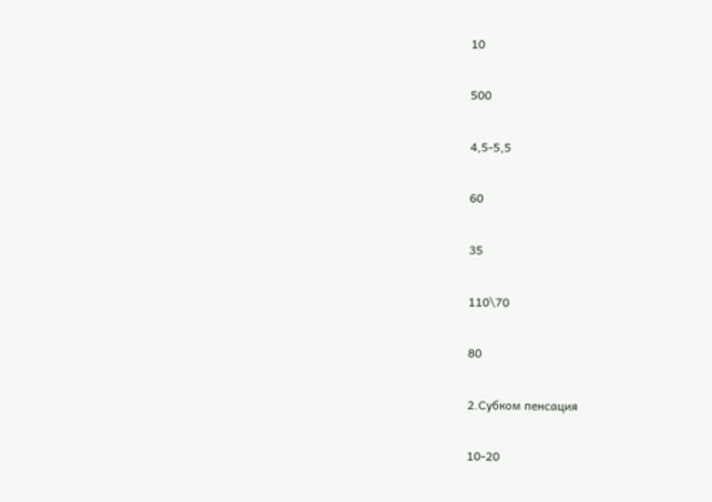10

500

4,5-5,5

60

35

110\70

80

2.Субком пенсация

10-20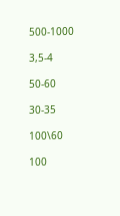500-1000

3,5-4

50-60

30-35

100\60

100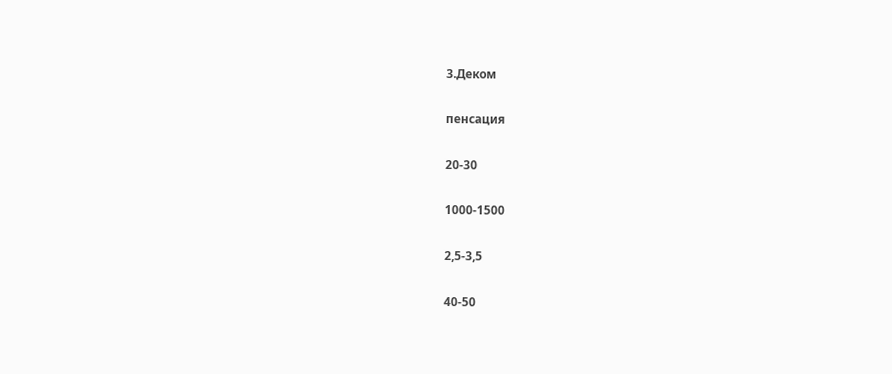3.Деком

пенсация

20-30

1000-1500

2,5-3,5

40-50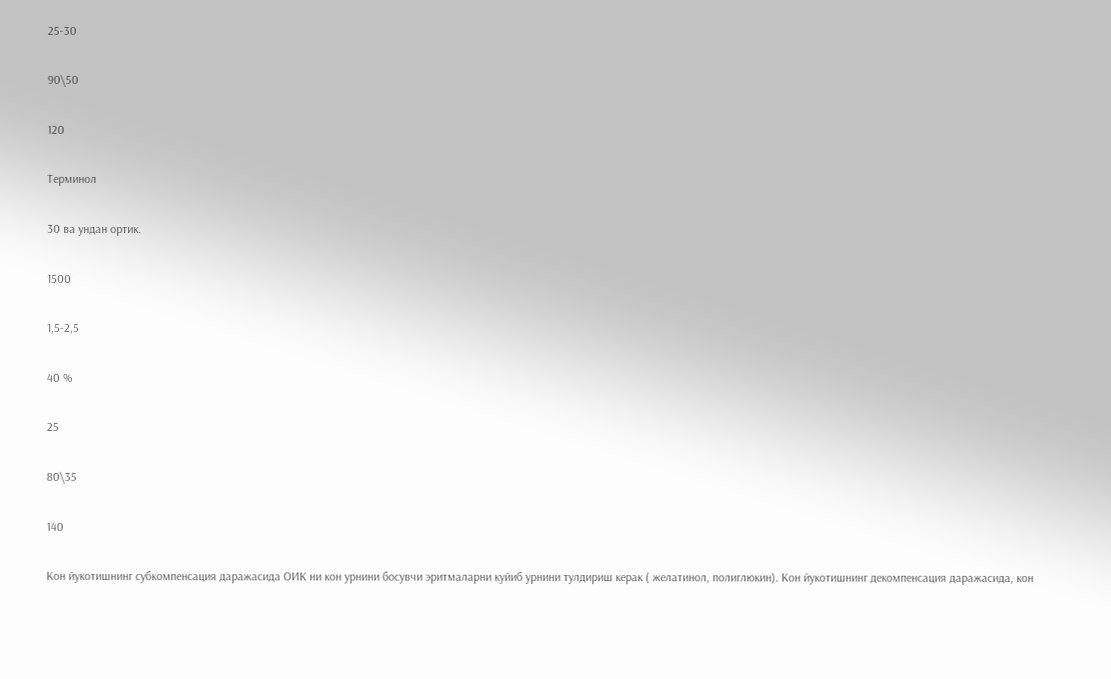25-30

90\50

120

Терминол

30 ва ундан ортик.

1500

1,5-2,5

40 %

25

80\35

140

Кон йукотишнинг субкомпенсация даражасида ОИК ни кон урнини босувчи эритмаларни куйиб урнини тулдириш керак ( желатинол, полиглюкин). Кон йукотишнинг декомпенсация даражасида, кон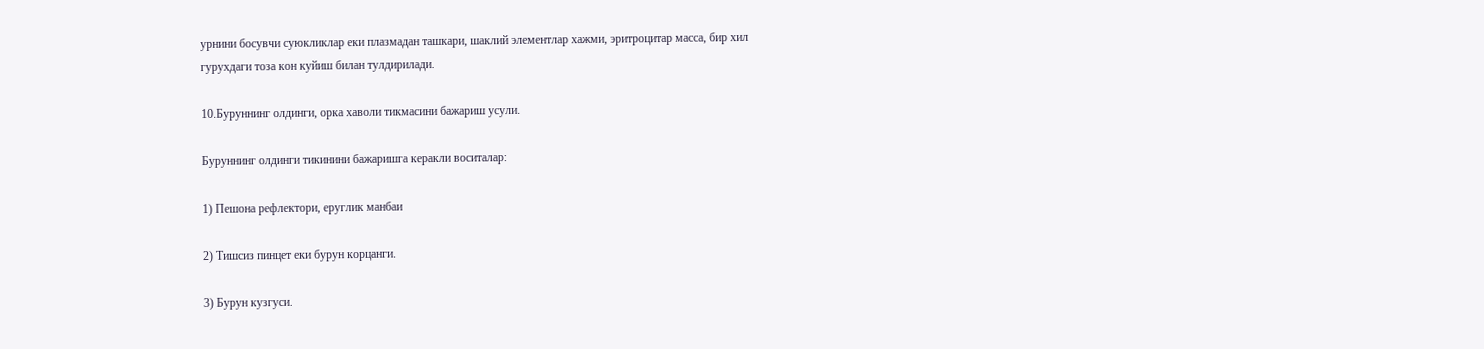урнини босувчи суюкликлар еки плазмадан ташкари, шаклий элементлар хажми, эритроцитар масса, бир хил гурухдаги тоза кон куйиш билан тулдирилади.

10.Буруннинг олдинги, орка хаволи тикмасини бажариш усули.

Буруннинг олдинги тикинини бажаришга керакли воситалар:

1) Пешона рефлектори, еруглик манбаи

2) Тишсиз пинцет еки бурун корцанги.

3) Бурун кузгуси.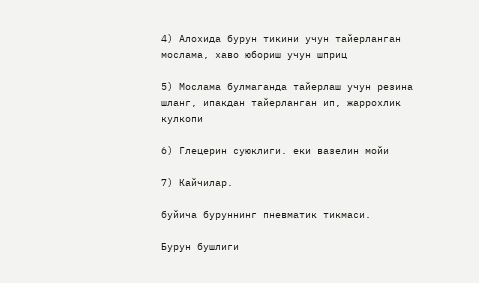4) Алохида бурун тикини учун тайерланган мослама, хаво юбориш учун шприц

5) Мослама булмаганда тайерлаш учун резина шланг, ипакдан тайерланган ип, жаррохлик кулкопи

6) Глецерин суюклиги. еки вазелин мойи

7) Кайчилар.

буйича буруннинг пневматик тикмаси.

Бурун бушлиги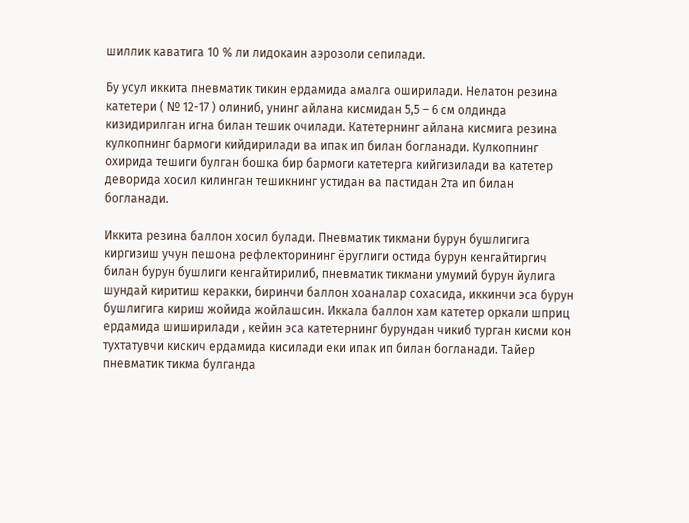шиллик каватига 10 % ли лидокаин аэрозоли сепилади.

Бу усул иккита пневматик тикин ердамида амалга оширилади. Нелатон резина катетери ( № 12-17 ) олиниб, унинг айлана кисмидан 5,5 – 6 см олдинда кизидирилган игна билан тешик очилади. Катетернинг айлана кисмига резина кулкопнинг бармоги кийдирилади ва ипак ип билан богланади. Кулкопнинг охирида тешиги булган бошка бир бармоги катетерга кийгизилади ва катетер деворида хосил килинган тешикнинг устидан ва пастидан 2та ип билан богланади.

Иккита резина баллон хосил булади. Пневматик тикмани бурун бушлигига киргизиш учун пешона рефлекторининг ёруглиги остида бурун кенгайтиргич билан бурун бушлиги кенгайтирилиб, пневматик тикмани умумий бурун йулига шундай киритиш керакки, биринчи баллон хоаналар сохасида, иккинчи эса бурун бушлигига кириш жойида жойлашсин. Иккала баллон хам катетер оркали шприц ердамида шиширилади , кейин эса катетернинг бурундан чикиб турган кисми кон тухтатувчи кискич ердамида кисилади еки ипак ип билан богланади. Тайер пневматик тикма булганда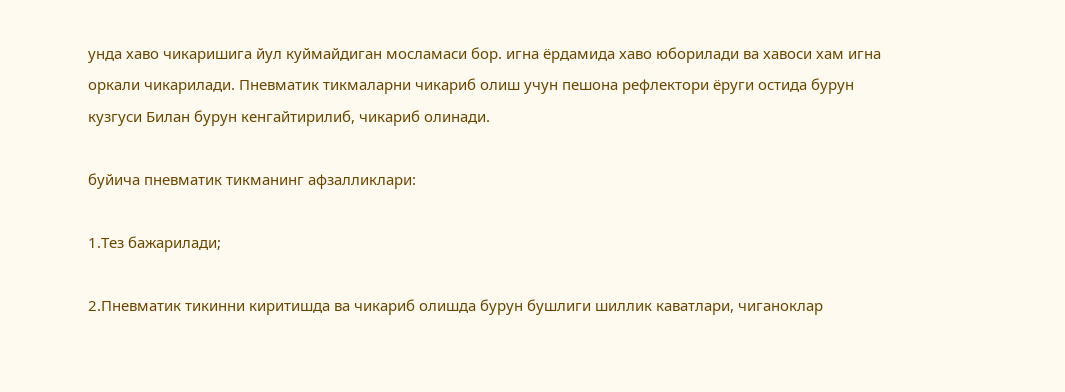унда хаво чикаришига йул куймайдиган мосламаси бор. игна ёрдамида хаво юборилади ва хавоси хам игна оркали чикарилади. Пневматик тикмаларни чикариб олиш учун пешона рефлектори ёруги остида бурун кузгуси Билан бурун кенгайтирилиб, чикариб олинади.

буйича пневматик тикманинг афзалликлари:

1.Тез бажарилади;

2.Пневматик тикинни киритишда ва чикариб олишда бурун бушлиги шиллик каватлари, чиганоклар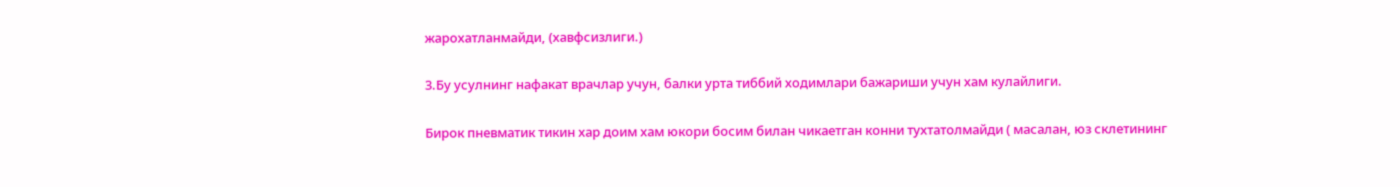жарохатланмайди, (хавфсизлиги.)

3.Бу усулнинг нафакат врачлар учун, балки урта тиббий ходимлари бажариши учун хам кулайлиги.

Бирок пневматик тикин хар доим хам юкори босим билан чикаетган конни тухтатолмайди ( масалан, юз склетининг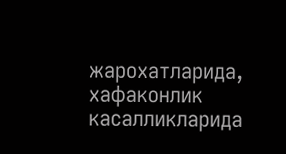жарохатларида, хафаконлик касалликларида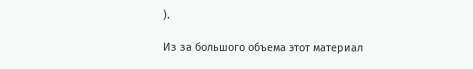).

Из за большого объема этот материал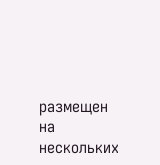размещен на нескольких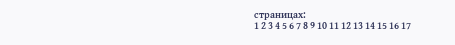страницах:
1 2 3 4 5 6 7 8 9 10 11 12 13 14 15 16 17